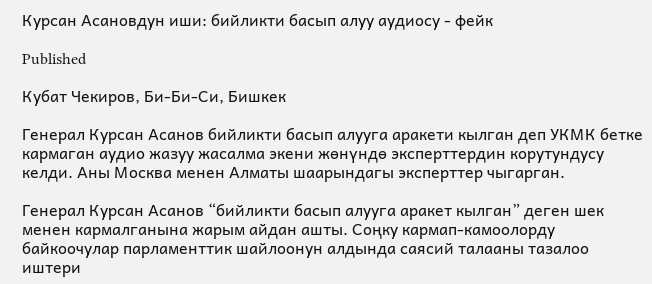Курсан Асановдун иши: бийликти басып алуу аудиоcу - фейк

Published

Кубат Чекиров, Би-Би-Си, Бишкек

Генерал Курсан Асанов бийликти басып алууга аракети кылган деп УКМК бетке кармаган аудио жазуу жасалма экени жөнүндө эксперттердин корутундусу келди. Аны Москва менен Алматы шаарындагы эксперттер чыгарган.

Генерал Курсан Асанов “бийликти басып алууга аракет кылган” деген шек менен кармалганына жарым айдан ашты. Соңку кармап-камоолорду байкоочулар парламенттик шайлоонун алдында саясий талааны тазалоо иштери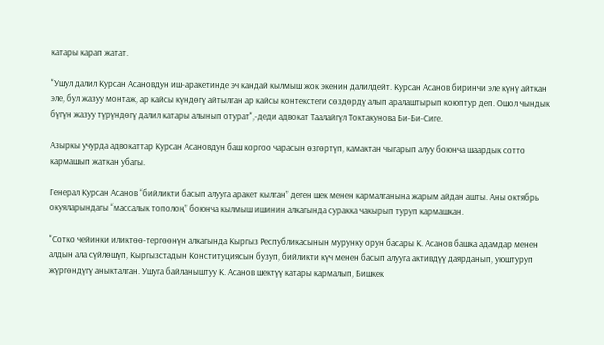катары карап жатат.

"Ушул далил Курсан Асановдун иш-аракетинде эч кандай кылмыш жок экенин далилдейт. Курсан Асанов биринчи эле күнү айткан эле, бул жазуу монтаж, ар кайсы күндөгү айтылган ар кайсы контекстеги сөздөрдү алып аралаштырып коюптур деп. Ошол чындык бүгүн жазуу түрүндөгү далил катары алынып отурат",-деди адвокат Таалайгүл Токтакунова Би-Би-Сиге.

Азыркы учурда адвокаттар Курсан Асановдун баш коргоо чарасын өзгөртүп, камактан чыгарып алуу боюнча шаардык сотто кармашып жаткан убагы.

Генерал Курсан Асанов “бийликти басып алууга аракет кылган” деген шек менен кармалганына жарым айдан ашты. Аны октябрь окуяларындагы “массалык тополоң” боюнча кылмыш ишинин алкагында суракка чакырып туруп кармашкан.

"Сотко чейинки иликтөө-тергөөнүн алкагында Кыргыз Республикасынын мурунку орун басары К. Асанов башка адамдар менен алдын ала сүйлөшүп, Кыргызстадын Конституциясын бузуп, бийликти күч менен басып алууга активдүү даярданып, уюштуруп жүргөндүгү аныкталган. Ушуга байланыштуу К. Асанов шектүү катары кармалып, Бишкек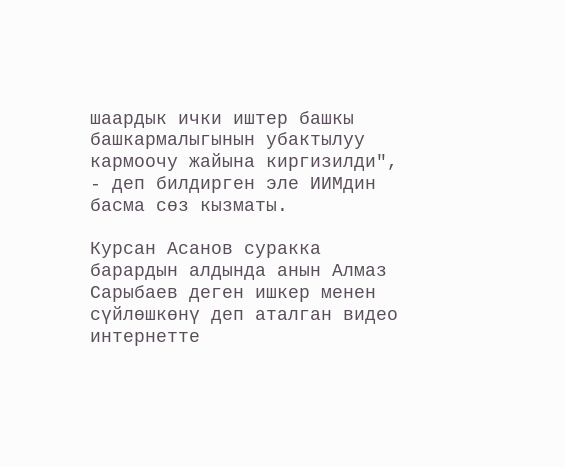шаардык ички иштер башкы башкармалыгынын убактылуу кармоочу жайына киргизилди", - деп билдирген эле ИИМдин басма сөз кызматы.

Курсан Асанов суракка барардын алдында анын Алмаз  Сарыбаев деген ишкер менен сүйлөшкөнү деп аталган видео интернетте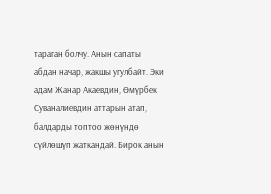тараган болчу. Анын сапаты абдан начар, жакшы угулбайт. Эки адам Жанар Акаевдин, Өмүрбек Суваналиевдин аттарын атап, балдарды топтоо жөнүндө сүйлөшүп жаткандай. Бирок анын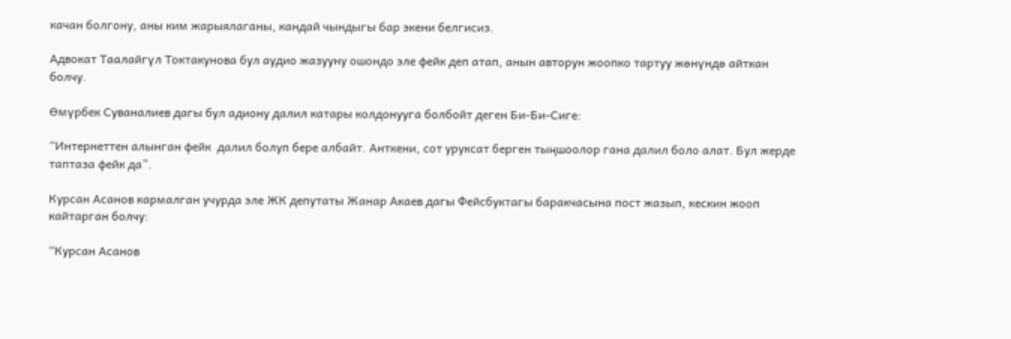качан болгону, аны ким жарыялаганы, кандай чындыгы бар экени белгисиз.

Адвокат Таалайгүл Токтакунова бул аудио жазууну ошондо эле фейк деп атап, анын авторун жоопко тартуу жөнүндө айткан болчу.

Өмүрбек Суваналиев дагы бул адиону далил катары колдонууга болбойт деген Би-Би-Сиге:

“Интернеттен алынган фейк  далил болуп бере албайт. Анткени, сот уруксат берген тыңшоолор гана далил боло алат. Бул жерде таптаза фейк да”.

Курсан Асанов кармалган учурда эле ЖК депутаты Жанар Акаев дагы Фейсбуктагы баракчасына пост жазып, кескин жооп кайтарган болчу:

“Курсан Асанов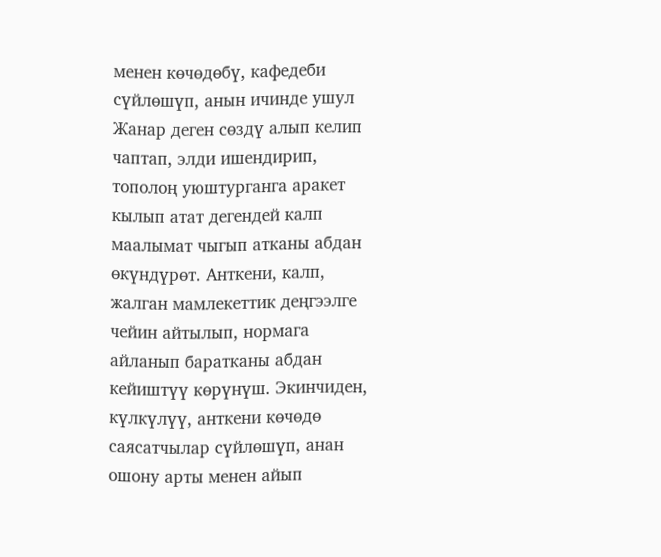менен көчөдөбү, кафедеби сүйлөшүп, анын ичинде ушул Жанар деген сөздү алып келип чаптап, элди ишендирип, тополоң уюштурганга аракет кылып атат дегендей калп маалымат чыгып атканы абдан өкүндүрөт. Анткени, калп, жалган мамлекеттик деңгээлге чейин айтылып, нормага айланып баратканы абдан кейиштүү көрүнүш. Экинчиден, күлкүлүү, анткени көчөдө саясатчылар сүйлөшүп, анан ошону арты менен айып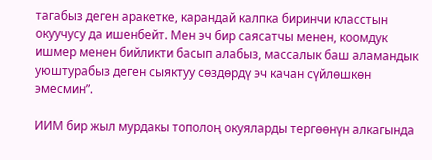тагабыз деген аракетке, карандай калпка биринчи класстын окуучусу да ишенбейт. Мен эч бир саясатчы менен, коомдук ишмер менен бийликти басып алабыз, массалык баш аламандык уюштурабыз деген сыяктуу сөздөрдү эч качан сүйлөшкөн эмесмин”.

ИИМ бир жыл мурдакы тополоң окуяларды тергөөнүн алкагында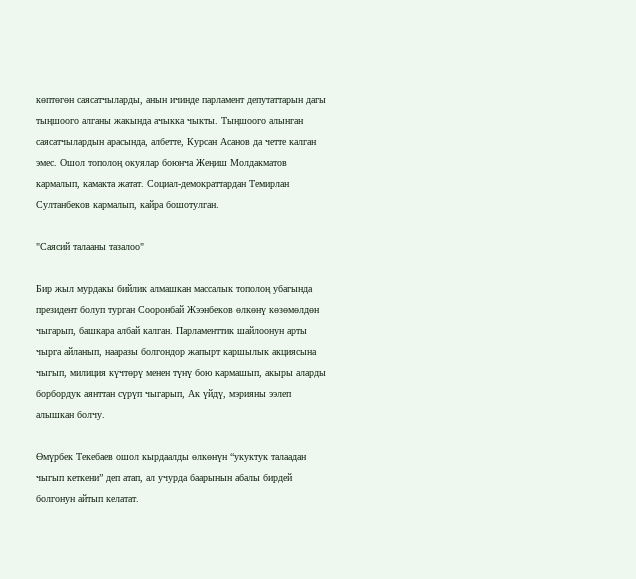көптөгөн саясатчыларды, анын ичинде парламент депутаттарын дагы тыңшоого алганы жакында ачыкка чыкты. Тыңшоого алынган саясатчылардын арасында, албетте, Курсан Асанов да четте калган эмес. Ошол тополоң окуялар боюнча Жеңиш Молдакматов кармалып, камакта жатат. Социал-демократтардан Темирлан Султанбеков кармалып, кайра бошотулган.

"Саясий талааны тазалоо"

Бир жыл мурдакы бийлик алмашкан массалык тополоң убагында президент болуп турган Сооронбай Жээнбеков өлкөнү көзөмөлдөн чыгарып, башкара албай калган. Парламенттик шайлоонун арты чырга айланып, нааразы болгондор жапырт каршылык акциясына чыгып, милиция күчтөрү менен түнү бою кармашып, акыры аларды борбордук аянттан сүрүп чыгарып, Ак үйдү, мэрияны ээлеп алышкан болчу.

Өмүрбек Текебаев ошол кырдаалды өлкөнүн “укуктук талаадан чыгып кеткени” деп атап, ал учурда баарынын абалы бирдей болгонун айтып келатат.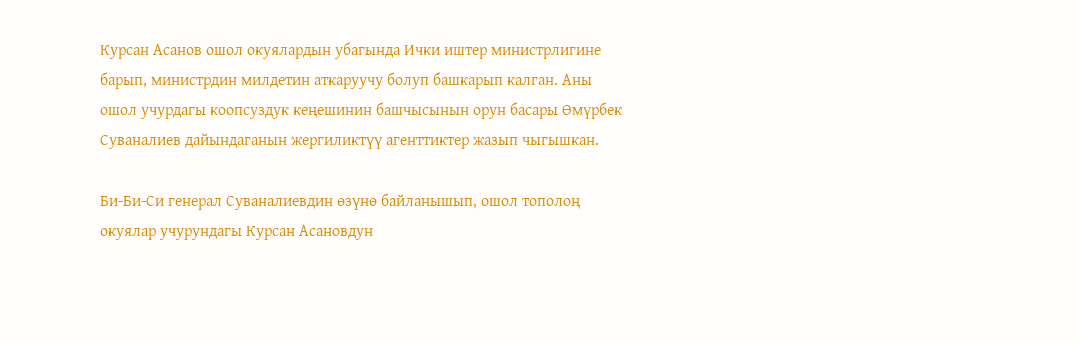Курсан Асанов ошол окуялардын убагында Ички иштер министрлигине барып, министрдин милдетин аткаруучу болуп башкарып калган. Аны ошол учурдагы коопсуздук кеңешинин башчысынын орун басары Өмүрбек Суваналиев дайындаганын жергиликтүү агенттиктер жазып чыгышкан.

Би-Би-Си генерал Суваналиевдин өзүнө байланышып, ошол тополоң окуялар учурундагы Курсан Асановдун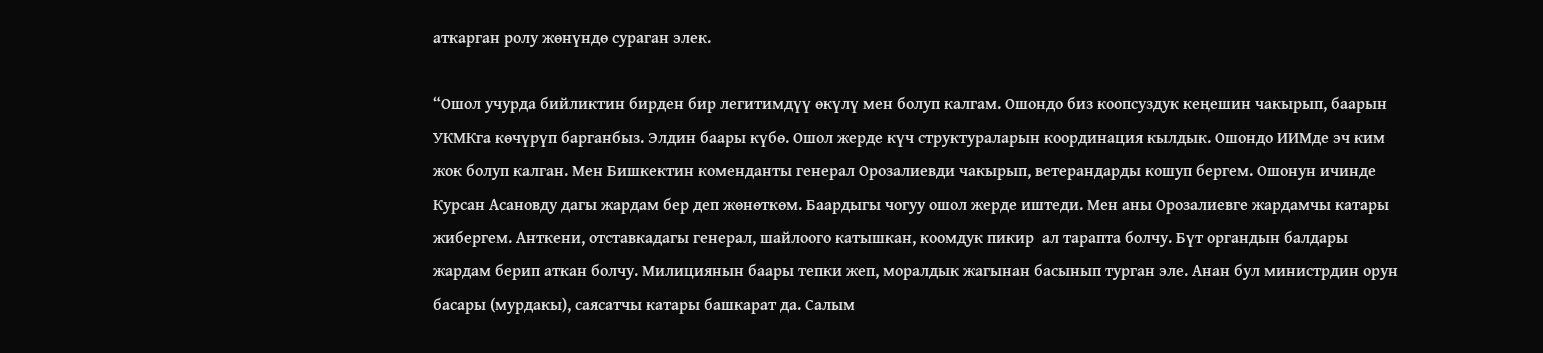аткарган ролу жөнүндө сураган элек.

“Ошол учурда бийликтин бирден бир легитимдүү өкүлү мен болуп калгам. Ошондо биз коопсуздук кеңешин чакырып, баарын УКМКга көчүрүп барганбыз. Элдин баары күбө. Ошол жерде күч структураларын координация кылдык. Ошондо ИИМде эч ким жок болуп калган. Мен Бишкектин коменданты генерал Орозалиевди чакырып, ветерандарды кошуп бергем. Ошонун ичинде Курсан Асановду дагы жардам бер деп жөнөткөм. Баардыгы чогуу ошол жерде иштеди. Мен аны Орозалиевге жардамчы катары жибергем. Анткени, отставкадагы генерал, шайлоого катышкан, коомдук пикир  ал тарапта болчу. Бүт органдын балдары жардам берип аткан болчу. Милициянын баары тепки жеп, моралдык жагынан басынып турган эле. Анан бул министрдин орун басары (мурдакы), саясатчы катары башкарат да. Салым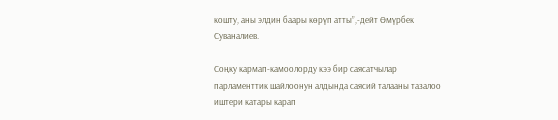кошту, аны элдин баары көрүп атты”,-дейт Өмүрбек Суваналиев.

Соңку кармап-камоолорду кээ бир саясатчылар парламенттик шайлоонун алдында саясий талааны тазалоо иштери катары карап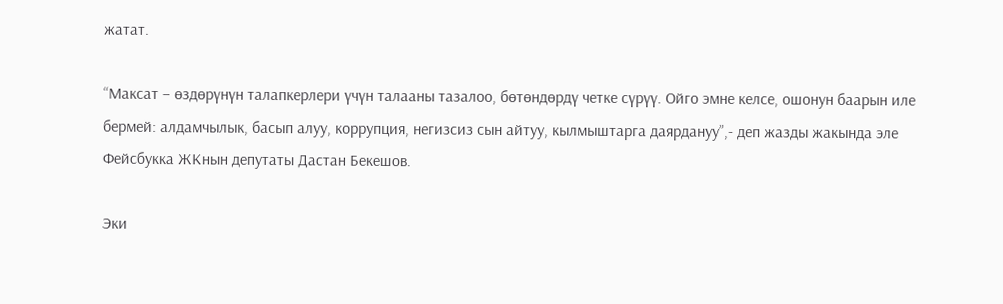жатат.

“Максат – өздөрүнүн талапкерлери үчүн талааны тазалоо, бөтөндөрдү четке сүрүү. Ойго эмне келсе, ошонун баарын иле бермей: алдамчылык, басып алуу, коррупция, негизсиз сын айтуу, кылмыштарга даярдануу”,- деп жазды жакында эле Фейсбукка ЖКнын депутаты Дастан Бекешов.

Эки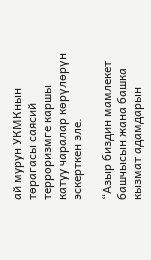ай мурун УКМКнын төрагасы саясий терроризмге каршы катуу чаралар көрүлөрүн эскерткен эле.

“Азыр биздин мамлекет башчысын жана башка кызмат адамдарын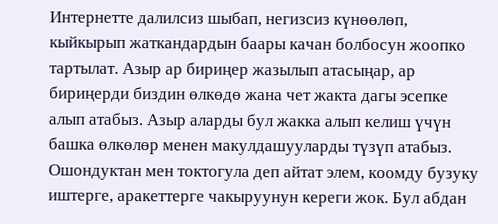Интернетте далилсиз шыбап, негизсиз күнөөлөп, кыйкырып жаткандардын баары качан болбосун жоопко тартылат. Азыр ар бириңер жазылып атасыңар, ар бириңерди биздин өлкөдө жана чет жакта дагы эсепке алып атабыз. Азыр аларды бул жакка алып келиш үчүн башка өлкөлөр менен макулдашууларды түзүп атабыз. Ошондуктан мен токтогула деп айтат элем, коомду бузуку иштерге, аракеттерге чакыруунун кереги жок. Бул абдан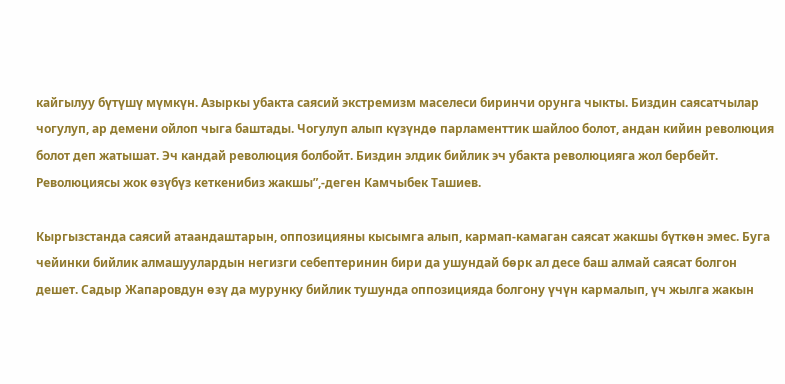кайгылуу бүтүшү мүмкүн. Азыркы убакта саясий экстремизм маселеси биринчи орунга чыкты. Биздин саясатчылар чогулуп, ар демени ойлоп чыга баштады. Чогулуп алып күзүндө парламенттик шайлоо болот, андан кийин революция болот деп жатышат. Эч кандай революция болбойт. Биздин элдик бийлик эч убакта революцияга жол бербейт. Революциясы жок өзүбүз кеткенибиз жакшы”,-деген Камчыбек Ташиев.

Кыргызстанда саясий атаандаштарын, оппозицияны кысымга алып, кармап-камаган саясат жакшы бүткөн эмес. Буга чейинки бийлик алмашуулардын негизги себептеринин бири да ушундай бөрк ал десе баш алмай саясат болгон дешет. Садыр Жапаровдун өзү да мурунку бийлик тушунда оппозицияда болгону үчүн кармалып, үч жылга жакын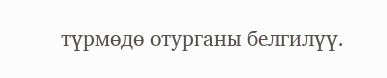түрмөдө отурганы белгилүү.